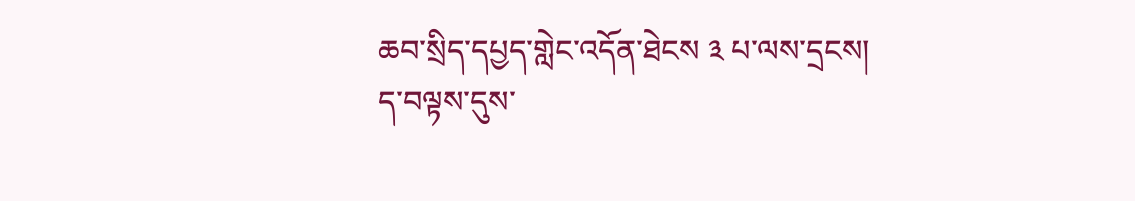ཆབ་སྲིད་དཔྱད་གླེང་འདོན་ཐེངས ༣ པ་ལས་དྲངས།
ད་བལྟས་དུས་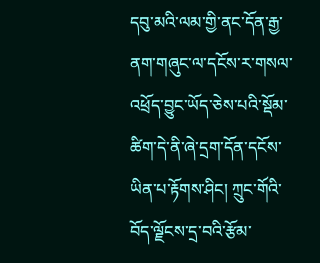དབུ་མའི་ལམ་གྱི་ནང་དོན་རྒྱ་ནག་གཞུང་ལ་དངོས་ར་གསལ་འཕྲོད་བྱུང་ཡོད་ཅེས་པའི་སྡོམ་ཚིག་དེ་ནི་ཞེ་དྲག་དོན་དངོས་ཡིན་པ་རྟོགས་ཤིང། ཀྲུང་གོའི་བོད་ལྗོངས་དྲ་བའི་རྩོམ་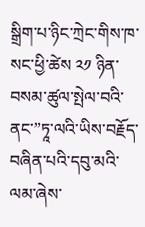སྒྲིག་པ་ཉིང་ཀྲེང་གིས་ཁ་སང་ཕྱི་ཚེས ༢༡ ཉིན་བསམ་ཚུལ་སྤེལ་བའི་ནང་”ཏཱ་ལའི་ཡིས་བརྗོད་བཞིན་པའི་དབུ་མའི་ལམ་ཞེས་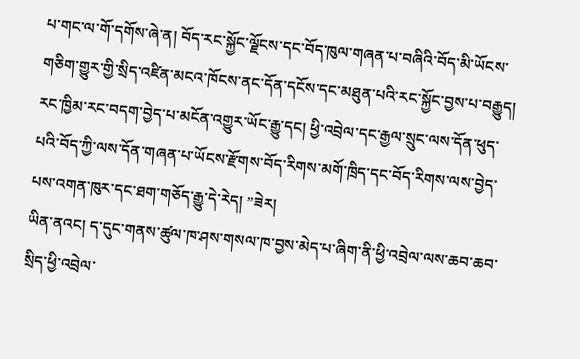པ་གང་ལ་གོ་དགོས་ཞེ་ན། བོད་རང་སྐྱོང་ལྗོངས་དང་བོད་ཁུལ་གཞན་པ་བཞིའི་བོད་མི་ཡོངས་གཅིག་གྱུར་གྱི་སྲིད་འཛིན་མངའ་ཁོངས་ནང་དོན་དངོས་དང་མཐུན་པའི་རང་སྐྱོང་བྱས་པ་བརྒྱུད། རང་ཁྱིམ་རང་བདག་བྱེད་པ་མངོན་འགྱུར་ཡོང་རྒྱུ་དང། ཕྱི་འབྲེལ་དང་རྒྱལ་སྲུང་ལས་དོན་ཕུད་པའི་བོད་ཀྱི་ལས་དོན་གཞན་པ་ཡོངས་རྫོགས་བོད་རིགས་མགོ་ཁྲིད་དང་བོད་རིགས་ལས་བྱེད་པས་འགན་ཁུར་དང་ཐག་གཅོད་རྒྱུ་དེ་རེད། ”ཟེར།
ཡིན་ནའང། ད་དུང་གནས་ཚུལ་ཁ་ཤས་གསལ་ཁ་བྱས་མེད་པ་ཞིག་ནི་ཕྱི་འབྲེལ་ལས་ཆབ་ཆབ་སྲིད་ཕྱི་འབྲེལ་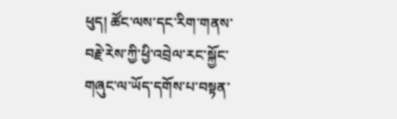ཕུད། ཚོང་ལས་དང་རིག་གནས་བརྗེ་རེས་ཀྱི་ཕྱི་འབྲེལ་རང་སྐྱོང་གཞུང་ལ་ཡོད་དགོས་པ་བསྟན་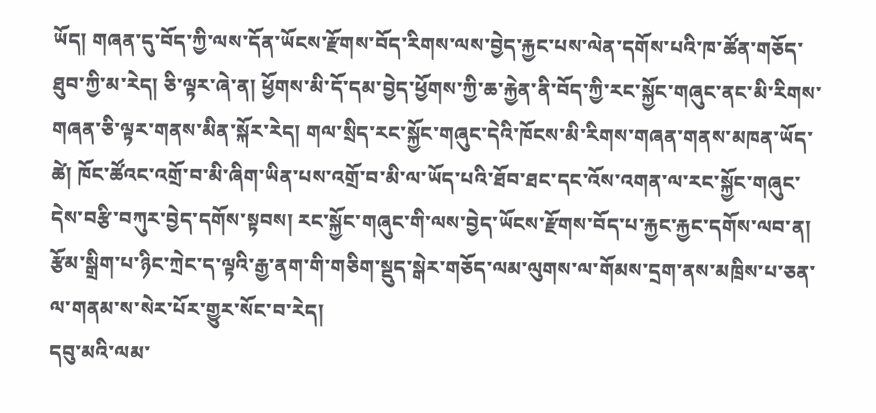ཡོད། གཞན་དུ་བོད་ཀྱི་ལས་དོན་ཡོངས་རྫོགས་བོད་རིགས་ལས་བྱེད་རྐྱང་པས་ལེན་དགོས་པའི་ཁ་ཚོན་གཅོད་ཐུབ་ཀྱི་མ་རེད། ཅི་ལྟར་ཞེ་ན། ཕྱོགས་མི་དོ་དམ་བྱེད་ཕྱོགས་ཀྱི་ཆ་རྐྱེན་ནི་བོད་ཀྱི་རང་སྐྱོང་གཞུང་ནང་མི་རིགས་གཞན་ཅི་ལྟར་གནས་མིན་སྐོར་རེད། གལ་སྲིད་རང་སྐྱོང་གཞུང་དེའི་ཁོངས་མི་རིགས་གཞན་གནས་མཁན་ཡོད་ཚེ། ཁོང་ཚོའང་འགྲོ་བ་མི་ཞིག་ཡིན་པས་འགྲོ་བ་མི་ལ་ཡོད་པའི་ཐོབ་ཐང་དང་འོས་འགན་ལ་རང་སྐྱོང་གཞུང་དེས་བརྩི་བཀུར་བྱེད་དགོས་སྟབས། རང་སྐྱོང་གཞུང་གི་ལས་བྱེད་ཡོངས་རྫོགས་བོད་པ་རྐྱང་རྐྱང་དགོས་ལབ་ན། རྩོམ་སྒྲིག་པ་ཉིང་ཀྲེང་ད་ལྟའི་རྒྱ་ནག་གི་གཅིག་སྡུད་སྒེར་གཅོད་ལམ་ལུགས་ལ་གོམས་དྲག་ནས་མཁྲིས་པ་ཅན་ལ་གནམ་ས་སེར་པོར་གྱུར་སོང་བ་རེད།
དབུ་མའི་ལམ་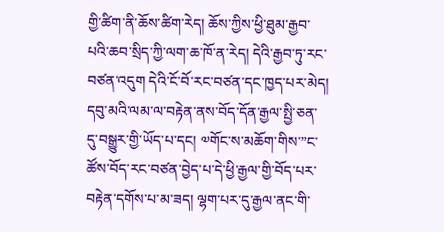གྱི་ཚིག་ནི་ཆོས་ཚིག་རེད། ཆོས་ཀྱིས་ཕྱི་ཐུམ་རྒྱབ་པའི་ཆབ་སྲིད་ཀྱི་ལག་ཆ་ཁོ་ན་རེད། དེའི་རྒྱབ་ཏུ་རང་བཙན་འདུག དེའི་ངོ་བོ་རང་བཙན་དང་ཁྱད་པར་མེད། དབུ་མའི་ལམ་ལ་བརྟེན་ནས་བོད་དོན་རྒྱལ་སྤྱི་ཅན་དུ་བསྒྱུར་གྱི་ཡོད་པ་དང། ༧གོང་ས་མཆོག་གིས་”ང་ཚོས་བོད་རང་བཙན་བྱེད་པ་དེ་ཕྱི་རྒྱལ་གྱི་བོད་པར་བརྟེན་དགོས་པ་མ་ཟད། ལྷག་པར་དུ་རྒྱལ་ནང་གི་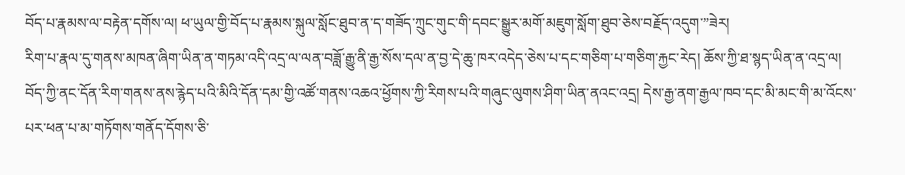བོད་པ་རྣམས་ལ་བརྟེན་དགོས་ལ། ཕ་ཡུལ་གྱི་བོད་པ་རྣམས་སྐུལ་སློང་ཐུབ་ན་ད་གཟོད་ཀྲུང་གུང་གི་དབང་སྒྱུར་མགོ་མཇུག་སློག་ཐུབ་ཅེས་བརྗོད་འདུག་”ཟེར།
རིག་པ་རྣལ་དུ་གནས་མཁན་ཞིག་ཡིན་ན་གཏམ་འདི་འདྲ་ལ་ལན་བཟློ་རྒྱུ་ནི་རྒྱ་སོས་དལ་ན་བྱ་དེ་ཆུ་ཁར་འདེད་ཅེས་པ་དང་གཅིག་པ་གཅིག་རྐྱང་རེད། ཆོས་ཀྱི་ཐ་སྙད་ཡིན་ན་འདྲ་ལ། བོད་ཀྱི་ནང་དོན་རིག་གནས་ནས་རྙེད་པའི་མིའི་དོན་དམ་གྱི་འཚོ་གནས་འཆའ་ཕྱོགས་ཀྱི་རིགས་པའི་གཞུང་ལུགས་ཤིག་ཡིན་ནའང་འདྲ། དེས་རྒྱ་ནག་རྒྱལ་ཁབ་དང་མི་མང་གི་མ་འོངས་པར་ཕན་པ་མ་གཏོགས་གནོད་དོགས་ཅི་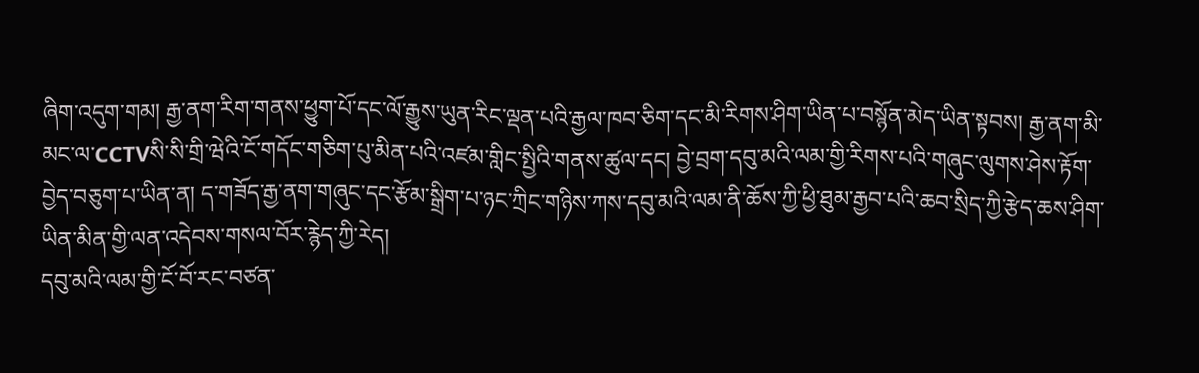ཞིག་འདུག་གམ། རྒྱ་ནག་རིག་གནས་ཕྱུག་པོ་དང་ལོ་རྒྱུས་ཡུན་རིང་ལྡན་པའི་རྒྱལ་ཁབ་ཅིག་དང་མི་རིགས་ཤིག་ཡིན་པ་བསྙོན་མེད་ཡིན་སྟབས། རྒྱ་ནག་མི་མང་ལ་CCTVསི་སི་གྲི་ཝེའི་ངོ་གདོང་གཅིག་པུ་མིན་པའི་འཛམ་གླིང་སྤྱིའི་གནས་ཚུལ་དང། བྱེ་བྲག་དབུ་མའི་ལམ་གྱི་རིགས་པའི་གཞུང་ལུགས་ཤེས་རྟོག་བྱེད་བཅུག་པ་ཡིན་ན། ད་གཟོད་རྒྱ་ནག་གཞུང་དང་རྩོམ་སྒྲིག་པ་ཉང་ཀྲིང་གཉིས་ཀས་དབུ་མའི་ལམ་ནི་ཆོས་ཀྱི་ཕྱི་ཐུམ་རྒྱབ་པའི་ཆབ་སྲིད་ཀྱི་རྩེད་ཆས་ཤིག་ཡིན་མིན་གྱི་ལན་འདེབས་གསལ་བོར་རྙེད་ཀྱི་རེད།
དབུ་མའི་ལམ་གྱི་ངོ་བོ་རང་བཙན་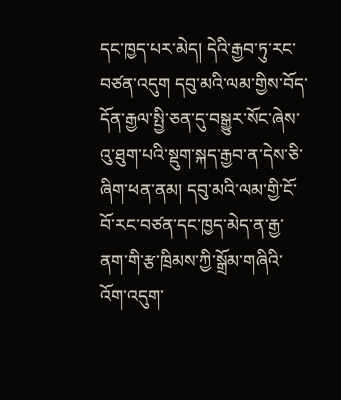དང་ཁྱད་པར་མེད། དེའི་རྒྱབ་ཏུ་རང་བཙན་འདུག དབུ་མའི་ལམ་གྱིས་བོད་དོན་རྒྱལ་སྤྱི་ཅན་དུ་བསྒྱུར་སོང་ཞེས་འུ་ཐུག་པའི་སྡུག་སྐད་རྒྱབ་ན་དེས་ཅི་ཞིག་ཕན་ནམ། དབུ་མའི་ལམ་གྱི་ངོ་བོ་རང་བཙན་དང་ཁྱད་མེད་ན་རྒྱ་ནག་གི་རྩ་ཁྲིམས་ཀྱི་སྒྲོམ་གཞིའི་འོག་འདུག་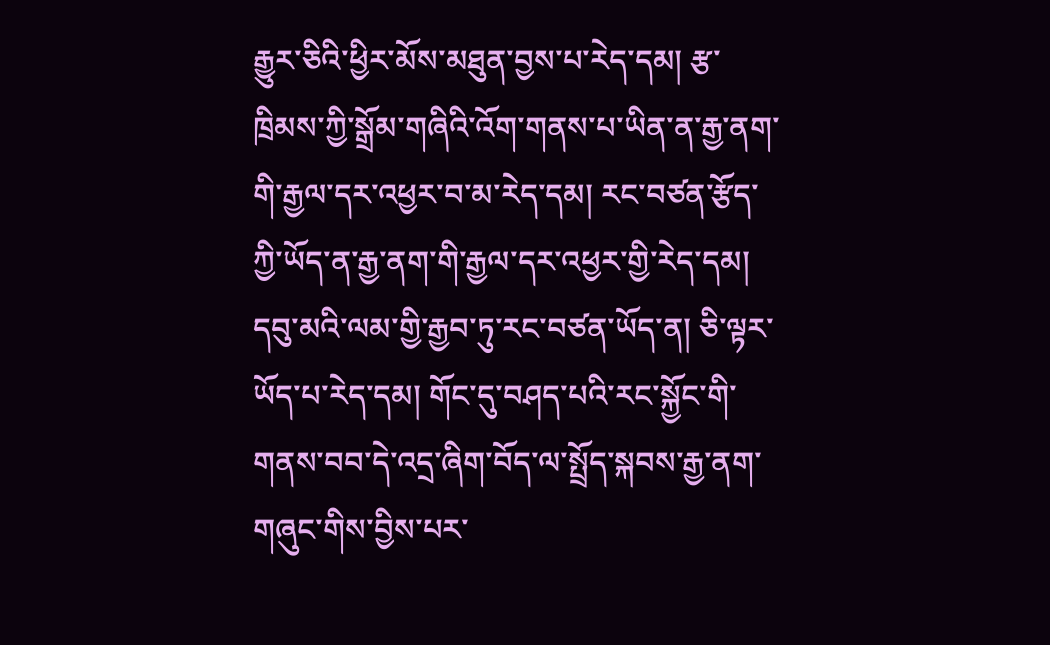རྒྱུར་ཅིའི་ཕྱིར་མོས་མཐུན་བྱས་པ་རེད་དམ། རྩ་ཁྲིམས་ཀྱི་སྒྲོམ་གཞིའི་འོག་གནས་པ་ཡིན་ན་རྒྱ་ནག་གི་རྒྱལ་དར་འཕྱར་བ་མ་རེད་དམ། རང་བཙན་རྩོད་ཀྱི་ཡོད་ན་རྒྱ་ནག་གི་རྒྱལ་དར་འཕྱར་གྱི་རེད་དམ། དབུ་མའི་ལམ་གྱི་རྒྱབ་ཏུ་རང་བཙན་ཡོད་ན། ཅི་ལྟར་ཡོད་པ་རེད་དམ། གོང་དུ་བཤད་པའི་རང་སྐྱོང་གི་གནས་བབ་དེ་འདྲ་ཞིག་བོད་ལ་སྤྲོད་སྐབས་རྒྱ་ནག་གཞུང་གིས་བྱིས་པར་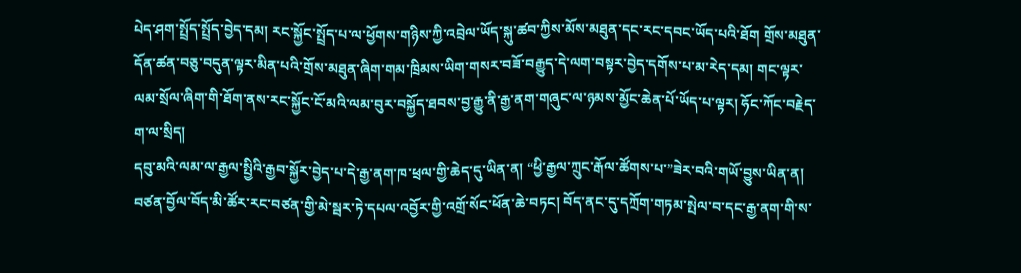པེད་ཤག་སྤྲོད་སྤྲོད་བྱེད་དམ། རང་སྐྱོང་སྤྲོད་པ་ལ་ཕྱོགས་གཉིས་ཀྱི་འབྲེལ་ཡོད་སྐུ་ཚབ་ཀྱིས་མོས་མཐུན་དང་རང་དབང་ཡོད་པའི་ཐོག གྲོས་མཐུན་དོན་ཚན་བཅུ་བདུན་ལྟར་མིན་པའི་གྲོས་མཐུན་ཞིག་གམ་ཁྲིམས་ཡིག་གསར་བཟོ་བརྒྱུད་དེ་ལག་བསྟར་བྱེད་དགོས་པ་མ་རེད་དམ། གང་ལྟར་ལམ་སྲོལ་ཞིག་གི་ཐོག་ནས་རང་སྐྱོང་ངོ་མའི་ལམ་བུར་བསྐྱོད་ཐབས་བྱ་རྒྱུ་ནི་རྒྱ་ནག་གཞུང་ལ་ཉམས་མྱོང་ཆེན་པོ་ཡོད་པ་ལྟར། ཧོང་ཀོང་བརྗེད་ག་ལ་སྲིད།
དབུ་མའི་ལམ་ལ་རྒྱལ་སྤྱིའི་རྒྱབ་སྐྱོར་བྱེད་པ་དེ་རྒྱ་ནག་ཁ་ཕྲལ་གྱི་ཆེད་དུ་ཡིན་ན། “ཕྱི་རྒྱལ་ཀྲུང་རྒོལ་ཚོགས་པ་”ཟེར་བའི་གཡོ་བྱུས་ཡིན་ན། བཙན་བྱོལ་བོད་མི་ཚོར་རང་བཙན་གྱི་མེ་སྦར་ཏེ་དཔལ་འབྱོར་གྱི་འགྲོ་སོང་ཕོན་ཆེ་བཏང། བོད་ནང་དུ་དཀྲོག་གཏམ་སྤེལ་བ་དང་རྒྱ་ནག་གི་ས་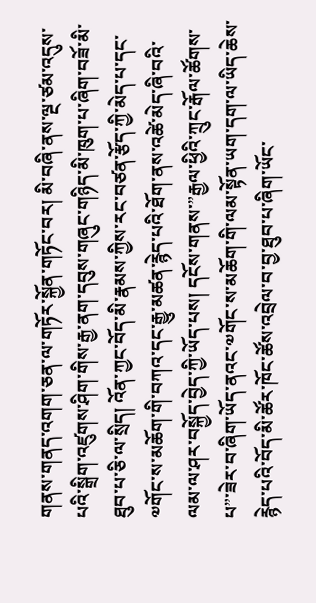གནས་གནད་འགག་ཅན་ལ་གཏོར་སྐྱོན་གཏོང་བར། མི་བཞི་ནས་ལྔ་ཙམ་འདུས་པའི་སྒྲིག་འཛུགས་ཤིག་གིས་རྒྱ་ནག་དབུས་གཞུང་གཉིད་མི་ཁུག་པ་ཞིག་བཟོ་མི་ཐུབ་པ་ཅི་ལ་སྲིད། འོན་ཀྱང་བོད་མི་རྣམས་ཀྱིས་རང་བཙན་རྩོད་ཀྱི་མེད་པ་དང་༧གོང་ས་མཆོག་གི་བཀའ་དང་རྒྱུ་མཚན་རྙེད་པའི་ཐོག་ནས་འཚེ་མེད་ཞི་བའི་ལམ་ལ་ཤར་བསྐྱོད་བྱེད་ཀྱི་ཡོད་པས། དངོས་གནས་”རྒྱལ་ཕྱིའི་ཀྲུང་རྒོལ་ཚོགས་པ”་ཟེར་བ་ཞིག་ཡོད་ནའང་༧གོང་ས་མཆོག་གི་ལམ་སྟོན་ཡག་དག་ལ་ཡིད་ཆེས་རྙེད་པའི་བོད་མི་ཚོར་ཁོང་ཚོས་འབྲེལ་བ་བྱ་ཐུབ་པ་ཞིག་ཡོང་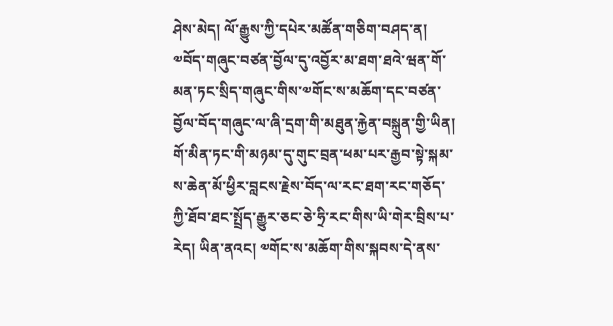ཤེས་མེད། ལོ་རྒྱུས་ཀྱི་དཔེར་མཚོན་གཅིག་བཤད་ན། ༧བོད་གཞུང་བཙན་བྱོལ་དུ་འབྱོར་མ་ཐག་ཐའེ་ཝན་གོ་མན་ཏང་སྲིད་གཞུང་གིས་༧གོང་ས་མཆོག་དང་བཙན་བྱོལ་བོད་གཞུང་ལ་ཞི་དྲག་གི་མཐུན་རྐྱེན་བསྐྲུན་གྱི་ཡིན། གོ་མིན་ཏང་གི་མཉམ་དུ་གུང་བྲན་ཕམ་པར་རྒྱབ་སྟེ་སྐམ་ས་ཆེན་མོ་ཕྱིར་བླངས་རྗེས་བོད་ལ་རང་ཐག་རང་གཅོད་ཀྱི་ཐོབ་ཐང་སྤྲོད་རྒྱུར་ཅང་ཅེ་ཧྲི་རང་གིས་ཡི་གེར་བྲིས་པ་རེད། ཡིན་ནའང། ༧གོང་ས་མཆོག་གིས་སྐབས་དེ་ནས་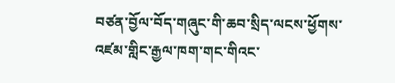བཙན་བྱོལ་བོད་གཞུང་གི་ཆབ་སྲིད་ལངས་ཕྱོགས་འཛམ་གླིང་རྒྱལ་ཁག་གང་གིའང་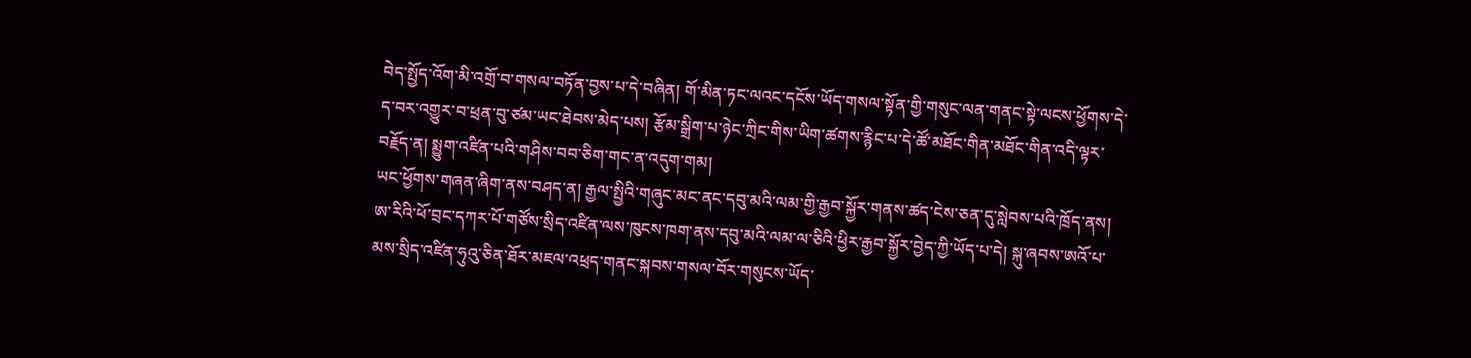བེད་སྤྱོད་འོག་མི་འགྲོ་བ་གསལ་བཏོན་བྱས་པ་དེ་བཞིན། གོ་མིན་ཏང་ལའང་དངོས་ཡོད་གསལ་སྟོན་གྱི་གསུང་ལན་གནང་སྟེ་ལངས་ཕྱོགས་དེ་ད་བར་འགྱུར་བ་ཕྲན་བུ་ཙམ་ཡང་ཐེབས་མེད་པས། རྩོམ་སྒྲིག་པ་ཉེང་ཀྲིང་གིས་ཡིག་ཚགས་རྙིང་པ་དེ་ཚོ་མཐོང་གིན་མཐོང་གིན་འདི་ལྟར་བརྗོད་ན། སྨྱུག་འཛིན་པའི་གཤིས་བབ་ཅིག་གང་ན་འདུག་གམ།
ཡང་ཕྱོགས་གཞན་ཞིག་ནས་བཤད་ན། རྒྱལ་སྤྱིའི་གཞུང་མང་ནང་དབུ་མའི་ལམ་གྱི་རྒྱབ་སྐྱོར་གནས་ཚད་ངེས་ཅན་དུ་སླེབས་པའི་ཁྲོད་ནས། ཨ་རིའི་ཕོ་བྲང་དཀར་པོ་གཙོས་སྲིད་འཛིན་ལས་ཁུངས་ཁག་ནས་དབུ་མའི་ལམ་ལ་ཅིའི་ཕྱིར་རྒྱབ་སྐྱོར་བྱེད་ཀྱི་ཡོད་པ་དེ། སྐུ་ཞབས་ཨའོ་པ་མས་སྲིད་འཛིན་ཧུའུ་ཅིན་ཐོར་མཇལ་འཕྲད་གནང་སྐབས་གསལ་བོར་གསུངས་ཡོད་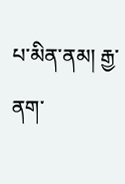པ་མིན་ནམ། རྒྱ་ནག་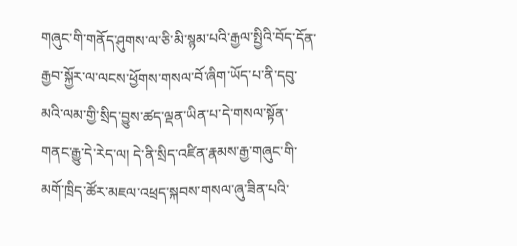གཞུང་གི་གནོད་ཤུགས་ལ་ཅི་མི་སྙམ་པའི་རྒྱལ་སྤྱིའི་བོད་དོན་རྒྱབ་སྐྱོར་ལ་ལངས་ཕྱོགས་གསལ་བོ་ཞིག་ཡོད་པ་ནི་དབུ་མའི་ལམ་གྱི་སྲིད་བྱུས་ཚད་ལྡན་ཡིན་པ་དེ་གསལ་སྟོན་གནང་རྒྱུ་དེ་རེད་ལ། དེ་ནི་སྲིད་འཛིན་རྣམས་རྒྱ་གཞུང་གི་མགོ་ཁྲིད་ཚོར་མཇལ་འཕྲད་སྐབས་གསལ་ཞུ་ཟིན་པའི་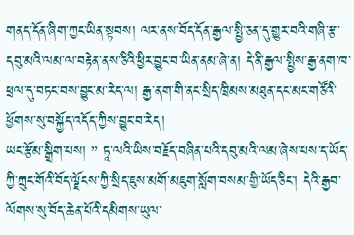གནད་དོན་ཞིག་ཀྱང་ཡིན་སྟབས། ལར་ནས་བོད་དོན་རྒྱལ་སྤྱི་ཅན་དུ་གྱུར་བའི་གཞི་རྩ་དབུ་མའི་ལམ་ལ་བརྟེན་ནས་ཅིའི་ཕྱིར་བྱུང་བ་ཡིན་ནམ་ཞེ་ན། དེ་ནི་རྒྱལ་སྤྱིས་རྒྱ་ནག་ཁ་ཕྲལ་དུ་བཏང་བས་བྱུང་མ་རེད་ལ། རྒྱ་ནག་གི་ནང་སྲིད་ཁྲིམས་མཐུན་དང་མང་གཙོའི་ཕྱོགས་སུ་བསྐྱོད་འདོད་ཀྱིས་བྱུང་བ་རེད།
ཡང་རྩོམ་སྒྲིག་པས། ” ཏཱ་ལའི་ཡིས་བརྗོད་བཞིན་པའི་དབུ་མའི་ལམ་ཞེས་པས་ད་ཡོད་ཀྱི་ཀྲུང་གོའི་བོད་ལྗོངས་ཀྱི་སྲིད་ཇུས་མགོ་མཇུག་སློག་བསམ་གྱི་ཡོད་ཅིང་། དེའི་རྒྱབ་ལོགས་སུ་བོད་ཆེན་པོའི་དམིགས་ཡུལ་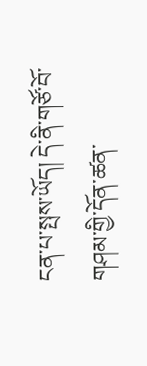ངན་པ་སྤས་ཡོད། དེ་ནི་གཙོ་བོ་གཤམ་གྱི་དོན་ཚན་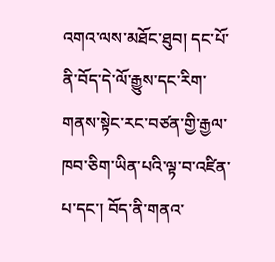འགའ་ལས་མཐོང་ཐུབ། དང་པོ་ནི་བོད་དེ་ལོ་རྒྱུས་དང་རིག་གནས་སྟེང་རང་བཙན་གྱི་རྒྱལ་ཁབ་ཅིག་ཡིན་པའི་ལྟ་བ་འཛིན་པ་དང་། བོད་ནི་གནའ་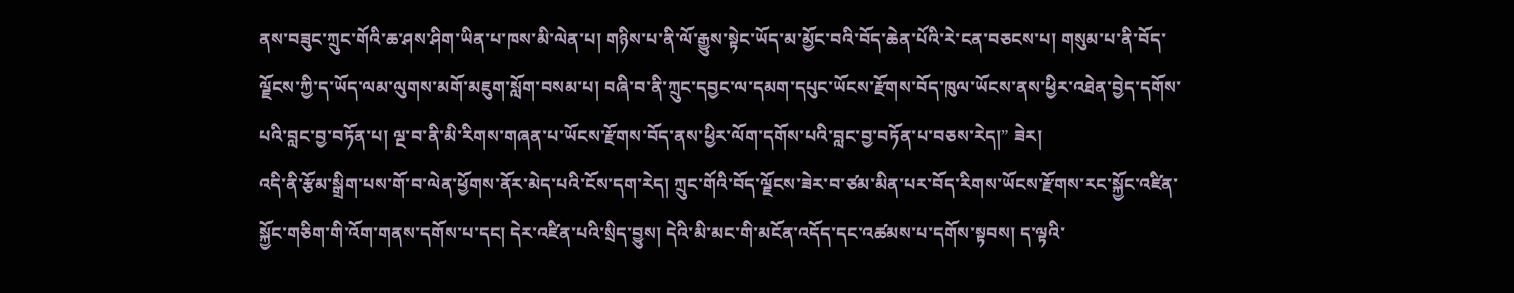ནས་བཟུང་ཀྲུང་གོའི་ཆ་ཤས་ཤིག་ཡིན་པ་ཁས་མི་ལེན་པ། གཉིས་པ་ནི་ལོ་རྒྱུས་སྟེང་ཡོད་མ་མྱོང་བའི་བོད་ཆེན་པོའི་རེ་ངན་བཅངས་པ། གསུམ་པ་ནི་བོད་ལྗོངས་ཀྱི་ད་ཡོད་ལམ་ལུགས་མགོ་མཇུག་སློག་བསམ་པ། བཞི་བ་ནི་ཀྲུང་དབྱང་ལ་དམག་དཔུང་ཡོངས་རྫོགས་བོད་ཁུལ་ཡོངས་ནས་ཕྱིར་འཐེན་བྱེད་དགོས་པའི་བླང་བྱ་བཏོན་པ། ལྔ་བ་ནི་མི་རིགས་གཞན་པ་ཡོངས་རྫོགས་བོད་ནས་ཕྱིར་ལོག་དགོས་པའི་བླང་བྱ་བཏོན་པ་བཅས་རེད།” ཟེར།
འདི་ནི་རྩོམ་སྒྲིག་པས་གོ་བ་ལེན་ཕྱོགས་ནོར་མེད་པའི་ངོས་དག་རེད། ཀྲུང་གོའི་བོད་ལྗོངས་ཟེར་བ་ཙམ་མིན་པར་བོད་རིགས་ཡོངས་རྫོགས་རང་སྐྱོང་འཛིན་སྐྱོང་གཅིག་གི་འོག་གནས་དགོས་པ་དང། དེར་འཛིན་པའི་སྲིད་བྱུས། དེའི་མི་མང་གི་མངོན་འདོད་དང་འཚམས་པ་དགོས་སྟབས། ད་ལྟའི་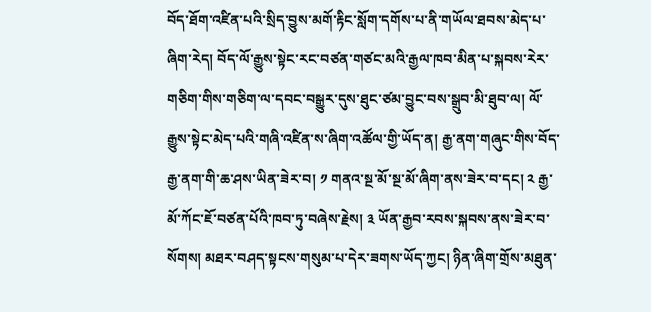བོད་ཐོག་འཛིན་པའི་སྲིད་བྱུས་མགོ་རྟིང་སློག་དགོས་པ་ནི་གཡོལ་ཐབས་མེད་པ་ཞིག་རེད། བོད་ལོ་རྒྱུས་སྟེང་རང་བཙན་གཙང་མའི་རྒྱལ་ཁབ་མིན་པ་སྐབས་རེར་གཅིག་གིས་གཅིག་ལ་དབང་བསྒྱུར་དུས་ཐུང་ཙམ་བྱུང་བས་སྒྲུབ་མི་ཐུབ་ལ། ལོ་རྒྱུས་སྟེང་མེད་པའི་གཞི་འཛིན་ས་ཞིག་འཚོལ་གྱི་ཡོད་ན། རྒྱ་ནག་གཞུང་གིས་བོད་རྒྱ་ནག་གི་ཆ་ཤས་ཡིན་ཟེར་བ། ༡ གནའ་སྔ་མོ་སྔ་མོ་ཞིག་ནས་ཟེར་བ་དང། ༢ རྒྱ་མོ་ཀོང་ཇོ་བཙན་པོའི་ཁབ་ཏུ་བཞེས་རྗེས། ༣ ཡོན་རྒྱབ་རབས་སྐབས་ནས་ཟེར་བ་སོགས། མཐར་བཤད་སྟངས་གསུམ་པ་དེར་ཟགས་ཡོད་ཀྱང། ཉིན་ཞིག་གྲོས་མཐུན་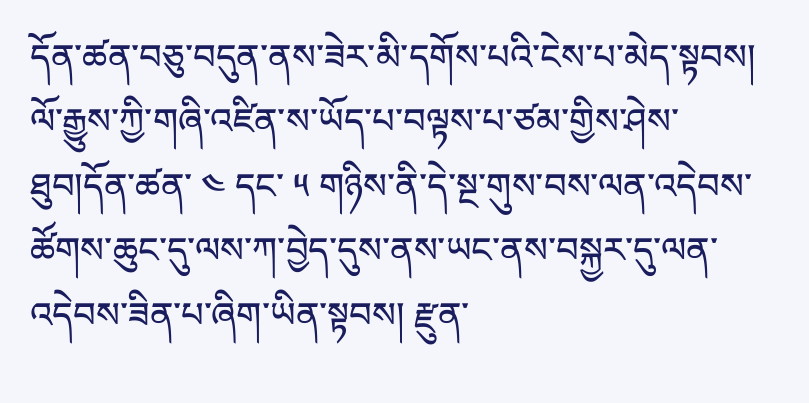དོན་ཚན་བཅུ་བདུན་ནས་ཟེར་མི་དགོས་པའི་ངེས་པ་མེད་སྟབས། ལོ་རྒྱུས་ཀྱི་གཞི་འཛིན་ས་ཡོད་པ་བལྟས་པ་ཙམ་གྱིས་ཤེས་ཐུབ།དོན་ཚན་ ༤ དང་ ༥ གཉིས་ནི་དེ་སྔ་གུས་བས་ལན་འདེབས་ཚོགས་ཆུང་དུ་ལས་ཀ་བྱེད་དུས་ནས་ཡང་ནས་བསྐྱར་དུ་ལན་འདེབས་ཟིན་པ་ཞིག་ཡིན་སྟབས། རྫུན་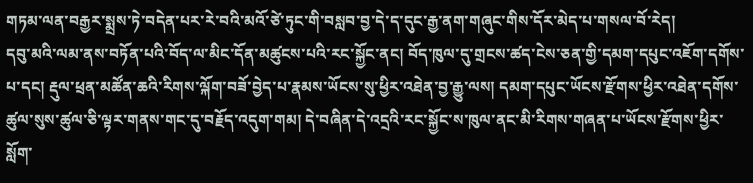གཏམ་ལན་བརྒྱར་སྨྲས་ཏེ་བདེན་པར་རེ་བའི་མའོ་ཙེ་ཏུང་གི་བསླབ་བྱ་དེ་ད་དུང་རྒྱ་ནག་གཞུང་གིས་དོར་མེད་པ་གསལ་བོ་རེད།
དབུ་མའི་ལམ་ནས་བཏོན་པའི་བོད་ལ་མིང་དོན་མཚུངས་པའི་རང་སྐྱོང་ནང། བོད་ཁུལ་དུ་གྲངས་ཚད་ངེས་ཅན་གྱི་དམག་དཔུང་འཇོག་དགོས་པ་དང། རྡུལ་ཕྲན་མཚོན་ཆའི་རིགས་ལྐོག་བཟོ་བྱེད་པ་རྣམས་ཡོངས་སུ་ཕྱིར་འཐེན་བྱ་རྒྱུ་ལས། དམག་དཔུང་ཡོངས་རྫོགས་ཕྱིར་འཐེན་དགོས་ཚུལ་སུས་ཚུལ་ཅི་ལྟར་གནས་གང་དུ་བརྗོད་འདུག་གམ། དེ་བཞིན་དེ་འདྲའི་རང་སྐྱོང་ས་ཁུལ་ནང་མི་རིགས་གཞན་པ་ཡོངས་རྫོགས་ཕྱིར་སློག་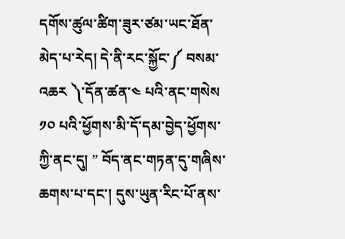དགོས་ཚུལ་ཚིག་ཟུར་ཙམ་ཡང་ཐོན་མེད་པ་རེད། དེ་ནི་རང་སྐྱོང་༼ བསམ་འཆར ༽་དོན་ཚན་༤ པའི་ནང་གསེས ༡༠ པའི་ཕྱོགས་མི་དོ་དམ་བྱེད་ཕྱོགས་ཀྱི་ནང་དུ། ” བོད་ནང་གཏན་དུ་གཞིས་ཆགས་པ་དང་། དུས་ཡུན་རིང་པོ་ནས་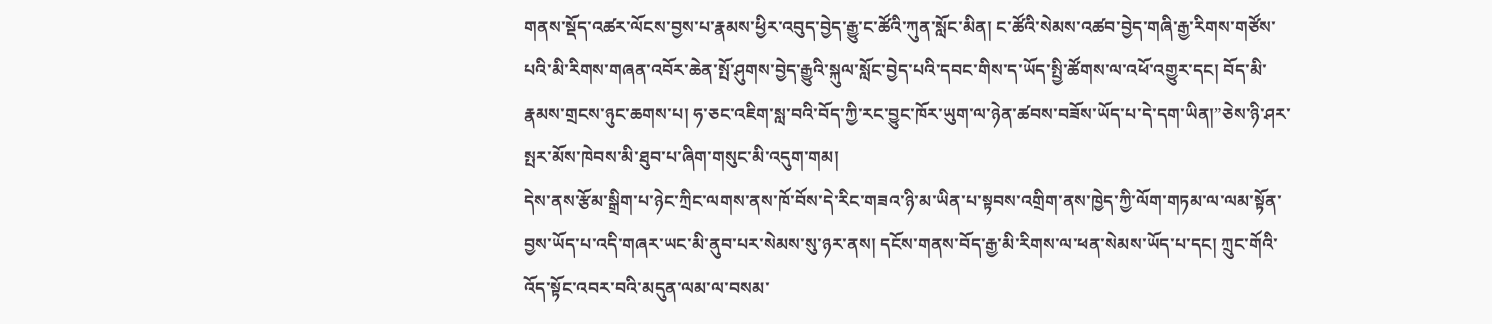གནས་སྡོད་འཚར་ལོངས་བྱས་པ་རྣམས་ཕྱིར་འབུད་བྱེད་རྒྱུ་ང་ཚོའི་ཀུན་སློང་མིན། ང་ཚོའི་སེམས་འཚབ་བྱེད་གཞི་རྒྱ་རིགས་གཙོས་པའི་མི་རིགས་གཞན་འབོར་ཆེན་སྤོ་ཤུགས་བྱེད་རྒྱུའི་སྐུལ་སློང་བྱེད་པའི་དབང་གིས་ད་ཡོད་སྤྱི་ཚོགས་ལ་འཕོ་འགྱུར་དང། བོད་མི་རྣམས་གྲངས་ཉུང་ཆགས་པ། ཧ་ཅང་འཇིག་སླ་བའི་བོད་ཀྱི་རང་བྱུང་ཁོར་ཡུག་ལ་ཉེན་ཚབས་བཟོས་ཡོད་པ་དེ་དག་ཡིན།”ཅེས་ཉི་ཤར་སྤར་མོས་ཁེབས་མི་ཐུབ་པ་ཞིག་གསུང་མི་འདུག་གམ།
དེས་ནས་རྩོམ་སྒྲིག་པ་ཉེང་ཀྲིང་ལགས་ནས་ཁོ་བོས་དེ་རིང་གཟའ་ཉི་མ་ཡིན་པ་སྟབས་འགྲིག་ནས་ཁྱེད་ཀྱི་ལོག་གཏམ་ལ་ལམ་སྟོན་བྱས་ཡོད་པ་འདི་གཞར་ཡང་མི་ནུབ་པར་སེམས་སུ་ཉར་ནས། དངོས་གནས་བོད་རྒྱ་མི་རིགས་ལ་ཕན་སེམས་ཡོད་པ་དང། ཀྲུང་གོའི་འོད་སྟོང་འབར་བའི་མདུན་ལམ་ལ་བསམ་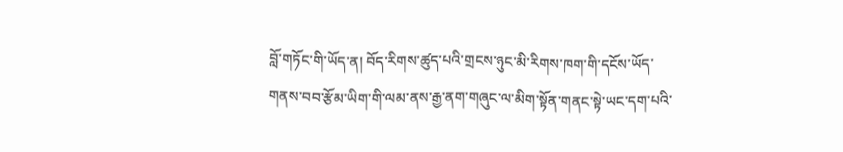བློ་གཏོང་གི་ཡོད་ན། བོད་རིགས་ཚུད་པའི་གྲངས་ཉུང་མི་རིགས་ཁག་གི་དངོས་ཡོད་གནས་བབ་རྩོམ་ཡིག་གི་ལམ་ནས་རྒྱ་ནག་གཞུང་ལ་མིག་སྟོན་གནང་སྟེ་ཡང་དག་པའི་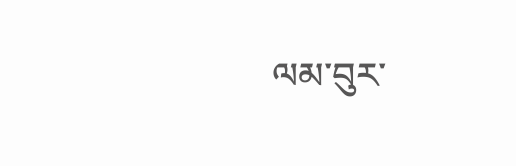ལམ་བུར་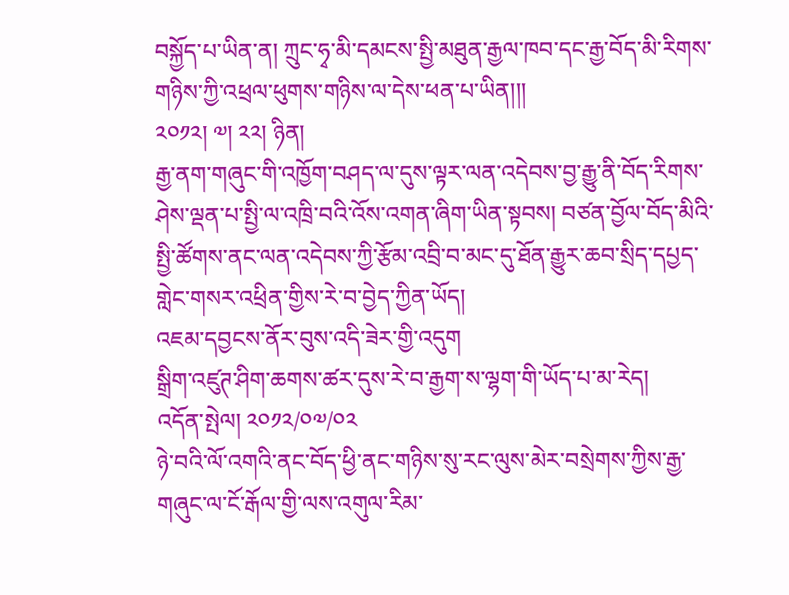བསྐྱོད་པ་ཡིན་ན། ཀྲུང་ཧྭ་མི་དམངས་སྤྱི་མཐུན་རྒྱལ་ཁབ་དང་རྒྱ་བོད་མི་རིགས་གཉིས་ཀྱི་འཕྲལ་ཕུགས་གཉིས་ལ་དེས་ཕན་པ་ཡིན།།།
༢༠༡༢། ༧། ༢༢། ཉིན།
རྒྱ་ནག་གཞུང་གི་འཁྱོག་བཤད་ལ་དུས་ལྟར་ལན་འདེབས་བྱ་རྒྱུ་ནི་བོད་རིགས་ཤེས་ལྡན་པ་སྤྱི་ལ་འཁྲི་བའི་འོས་འགན་ཞིག་ཡིན་སྟབས། བཙན་བྱོལ་བོད་མིའི་སྤྱི་ཚོགས་ནང་ལན་འདེབས་ཀྱི་རྩོམ་འབྲི་བ་མང་དུ་ཐོན་རྒྱུར་ཆབ་སྲིད་དཔྱད་གླེང་གསར་འཕྲིན་གྱིས་རེ་བ་བྱེད་ཀྱིན་ཡོད།
འཇམ་དབྱངས་ནོར་བུས་འདི་ཟེར་གྱི་འདུག
སྒྲིག་འཛུཊ་ཤིག་ཆགས་ཚར་དུས་རེ་བ་རྒྱག་ས་ལྷག་གི་ཡོད་པ་མ་རེད།
འདོན་སྤེལ། ༢༠༡༢/༠༧/༠༢
ཉེ་བའི་ལོ་འགའི་ནང་བོད་ཕྱི་ནང་གཉིས་སུ་རང་ལུས་མེར་བསྲེགས་ཀྱིས་རྒྱ་གཞུང་ལ་ངོ་རྒོལ་གྱི་ལས་འགུལ་རིམ་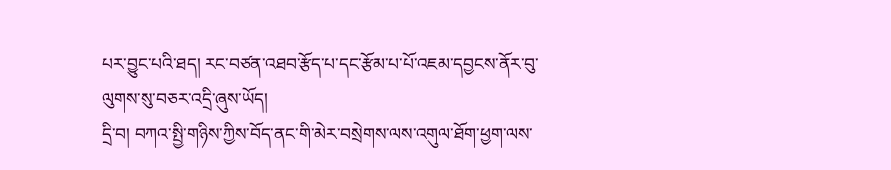པར་བྱུང་པའི་ཐད། རང་བཙན་འཐབ་རྩོད་པ་དང་རྩོམ་པ་པོ་འཇམ་དབྱངས་ནོར་བུ་ལུགས་སུ་བཅར་འདྲི་ཞུས་ཡོད།
དྲི་བ། བཀའ་སྤྱི་གཉིས་ཀྱིས་བོད་ནང་གི་མེར་བསྲེགས་ལས་འགུལ་ཐོག་ཕྱག་ལས་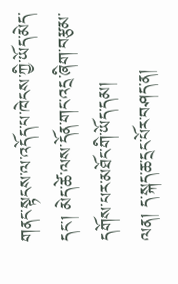གནང་སྟངས་ལ་འདོད་པ་ཁེངས་ཀྱི་ཡོད་མེད་དང་། མེད་ཚེ་ལས་དོན་གང་འདྲ་ཞིག་བརྩམ་དགོས་པར་མཐོང་གི་ཡོད་དམ།
ལན། ད་སྐད་ཆ་དྲང་པོར་བཤད་ན།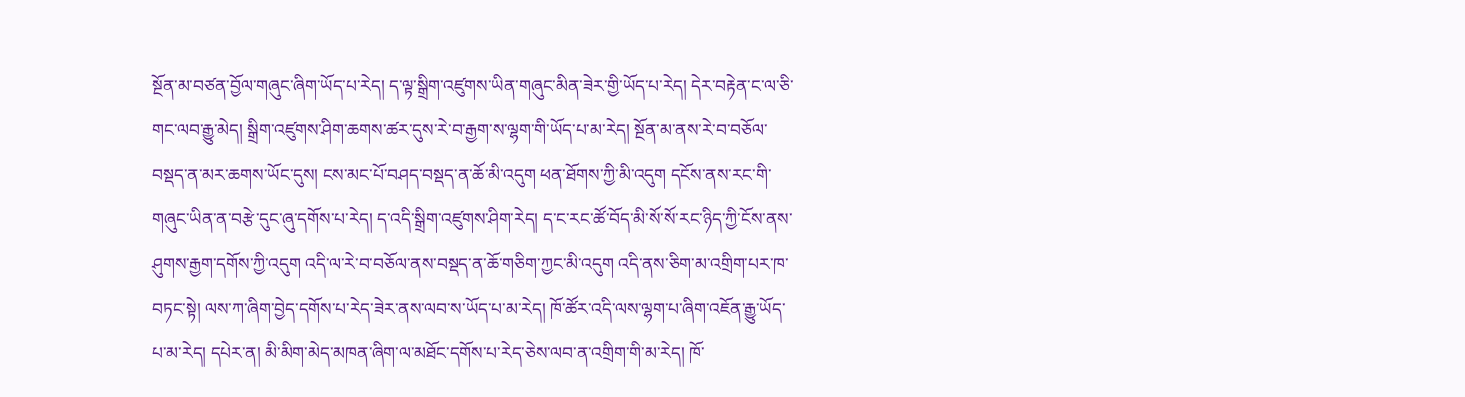སྔོན་མ་བཙན་བྱོལ་གཞུང་ཞིག་ཡོད་པ་རེད། ད་ལྟ་སྒྲིག་འཛུགས་ཡིན་གཞུང་མིན་ཟེར་གྱི་ཡོད་པ་རེད། དེར་བརྟེན་ང་ལ་ཅི་གང་ལབ་རྒྱུ་མེད། སྒྲིག་འཛུགས་ཤིག་ཆགས་ཚར་དུས་རེ་བ་རྒྱག་ས་ལྷག་གི་ཡོད་པ་མ་རེད། སྔོན་མ་ནས་རེ་བ་བཅོལ་བསྡད་ན་མར་ཆགས་ཡོང་དུས། ངས་མང་པོ་བཤད་བསྡད་ན་ཆོ་མི་འདུག ཕན་ཐོགས་ཀྱི་མི་འདུག དངོས་ནས་རང་གི་གཞུང་ཡིན་ན་བརྩེ་དུང་ཞུ་དགོས་པ་རེད། ད་འདི་སྒྲིག་འཛུགས་ཤིག་རེད། ད་ང་རང་ཚོ་བོད་མི་སོ་སོ་རང་ཉིད་ཀྱི་ངོས་ནས་ཤུགས་རྒྱག་དགོས་ཀྱི་འདུག འདི་ལ་རེ་བ་བཅོལ་ནས་བསྡད་ན་ཆོ་གཅིག་ཀྱང་མི་འདུག འདི་ནས་ཅིག་མ་འགྲིག་པར་ཁ་བཏང་སྟེ། ལས་ཀ་ཞིག་བྱེད་དགོས་པ་རེད་ཟེར་ནས་ལབ་ས་ཡོད་པ་མ་རེད། ཁོ་ཚོར་འདི་ལས་ལྷག་པ་ཞིག་འཇོན་རྒྱུ་ཡོད་པ་མ་རེད། དཔེར་ན། མི་མིག་མེད་མཁན་ཞིག་ལ་མཐོང་དགོས་པ་རེད་ཅེས་ལབ་ན་འགྲིག་གི་མ་རེད། ཁོ་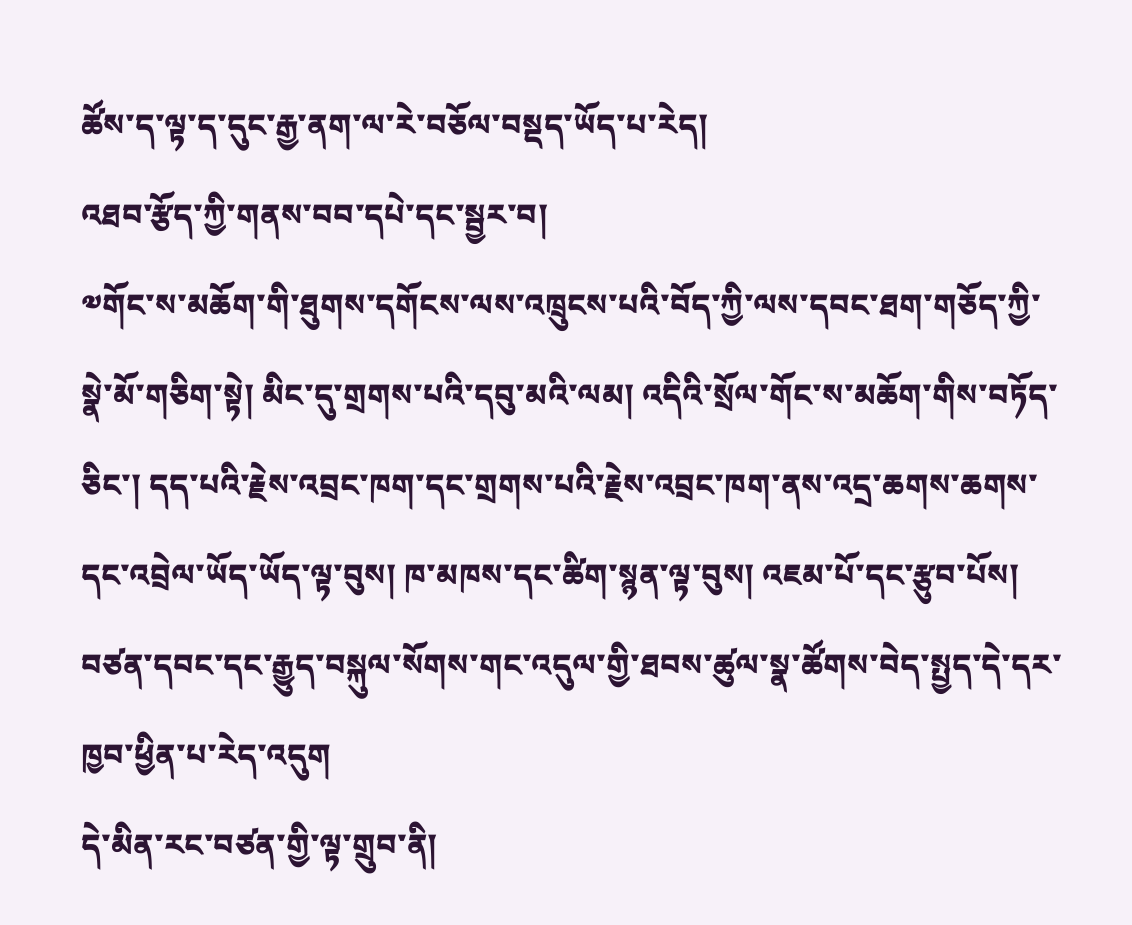ཚོས་ད་ལྟ་ད་དུང་རྒྱ་ནག་ལ་རེ་བཅོལ་བསྡད་ཡོད་པ་རེད།
འཐབ་རྩོད་ཀྱི་གནས་བབ་དཔེ་དང་སྦྱར་བ།
༧གོང་ས་མཆོག་གི་ཐུགས་དགོངས་ལས་འཁྲུངས་པའི་བོད་ཀྱི་ལས་དབང་ཐག་གཅོད་ཀྱི་སྣེ་མོ་གཅིག་སྟེ། མིང་དུ་གྲགས་པའི་དབུ་མའི་ལམ། འདིའི་སྲོལ་གོང་ས་མཆོག་གིས་བཏོད་ཅིང་། དད་པའི་རྗེས་འབྲང་ཁག་དང་གྲགས་པའི་རྗེས་འབྲང་ཁག་ནས་འདྲ་ཆགས་ཆགས་དང་འབྲེལ་ཡོད་ཡོད་ལྟ་བུས། ཁ་མཁས་དང་ཚིག་སྙན་ལྟ་བུས། འཇམ་པོ་དང་རྩུབ་པོས། བཙན་དབང་དང་རྒྱུད་བསྐུལ་སོགས་གང་འདུལ་གྱི་ཐབས་ཚུལ་སྣ་ཚོགས་བེད་སྤྱད་དེ་དར་ཁྱབ་ཕྱིན་པ་རེད་འདུག
དེ་མིན་རང་བཙན་གྱི་ལྟ་གྲུབ་ནི།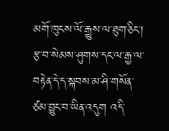མགོ་ཁུངས་ལོ་རྒྱུས་ལ་ཐུག་ཅིང་། རྩ་བ་སེམས་ཤུགས་དང་ལ་རྒྱ་ལ་བརྟེན་དེ་ད་སྐབས་མ་ཤི་གསོན་ཙམ་བྱུང་བ་ཡིན་འདུག འདི་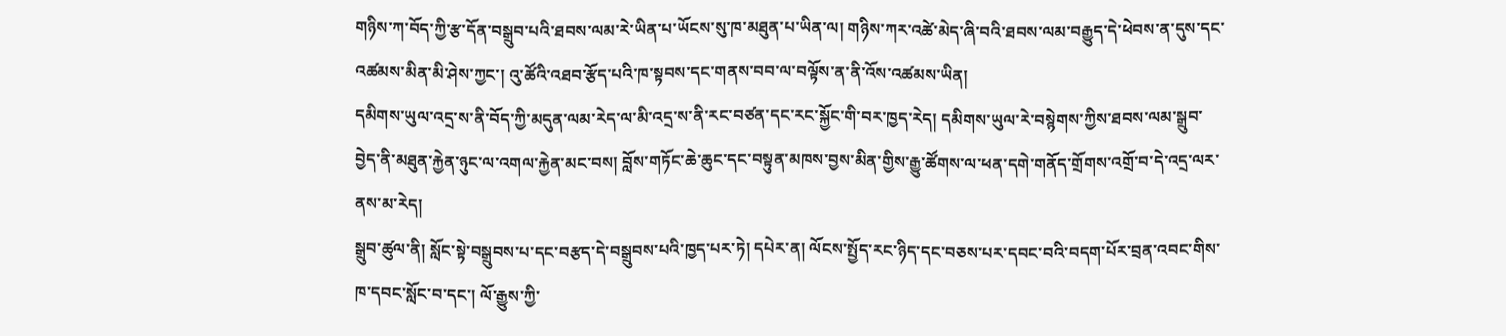གཉིས་ཀ་བོད་ཀྱི་རྩ་དོན་བསྒྲུབ་པའི་ཐབས་ལམ་རེ་ཡིན་པ་ཡོངས་སུ་ཁ་མཐུན་པ་ཡིན་ལ། གཉིས་ཀར་འཚེ་མེད་ཞི་བའི་ཐབས་ལམ་བརྒྱུད་དེ་ཕེབས་ན་དུས་དང་འཚམས་མིན་མི་ཤེས་ཀྱང་། འུ་ཚོའི་འཐབ་རྩོད་པའི་ཁ་སྟབས་དང་གནས་བབ་ལ་བལྟོས་ན་ནི་འོས་འཚམས་ཡིན།
དམིགས་ཡུལ་འདྲ་ས་ནི་བོད་ཀྱི་མདུན་ལམ་རེད་ལ་མི་འདྲ་ས་ནི་རང་བཙན་དང་རང་སྐྱོང་གི་བར་ཁྱད་རེད། དམིགས་ཡུལ་རེ་བསྙེགས་ཀྱིས་ཐབས་ལམ་སྒྲུབ་བྱེད་ནི་མཐུན་རྐྱེན་ཉུང་ལ་འགལ་རྐྱེན་མང་བས། བློས་གཏོང་ཆེ་ཆུང་དང་བསྟུན་མཁས་བྱས་མིན་གྱིས་རྒྱུ་ཚོགས་ལ་ཕན་དགེ་གནོད་གྲོགས་འགྲོ་བ་དེ་འདྲ་ལར་ནས་མ་རེད།
སྒྲུབ་ཚུལ་ནི། སློང་སྟེ་བསྒྲུབས་པ་དང་བརྩད་དེ་བསྒྲུབས་པའི་ཁྱད་པར་ཏེ། དཔེར་ན། ལོངས་སྤྱོད་རང་ཉིད་དང་བཅས་པར་དབང་བའི་བདག་པོར་བྲན་འབང་གིས་ཁ་དབང་སློང་བ་དང་། ལོ་རྒྱུས་ཀྱི་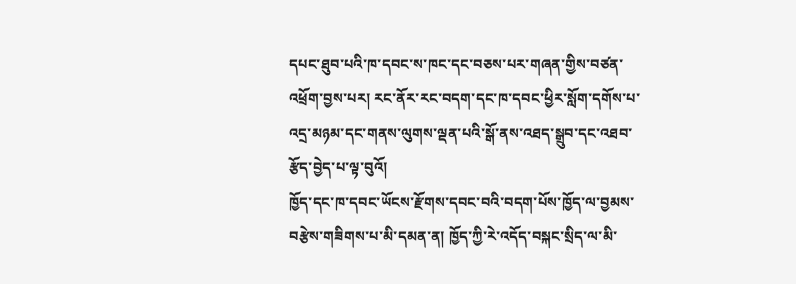དཔང་ཐུབ་པའི་ཁ་དབང་ས་ཁང་དང་བཅས་པར་གཞན་གྱིས་བཙན་འཕྲོག་བྱས་པར། རང་ནོར་རང་བདག་དང་ཁ་དབང་ཕྱིར་སློག་དགོས་པ་འདྲ་མཉམ་དང་གནས་ལུགས་ལྡན་པའི་སྒོ་ནས་འཐད་སྒྲུབ་དང་འཐབ་རྩོད་བྱེད་པ་ལྟ་བུའོ།
ཁྱོད་དང་ཁ་དབང་ཡོངས་རྫོགས་དབང་བའི་བདག་པོས་ཁྱོད་ལ་བྱམས་བརྩེས་གཟིགས་པ་མི་དམན་ན། ཁྱོད་ཀྱི་རེ་འདོད་བསྐང་སྲིད་ལ་མི་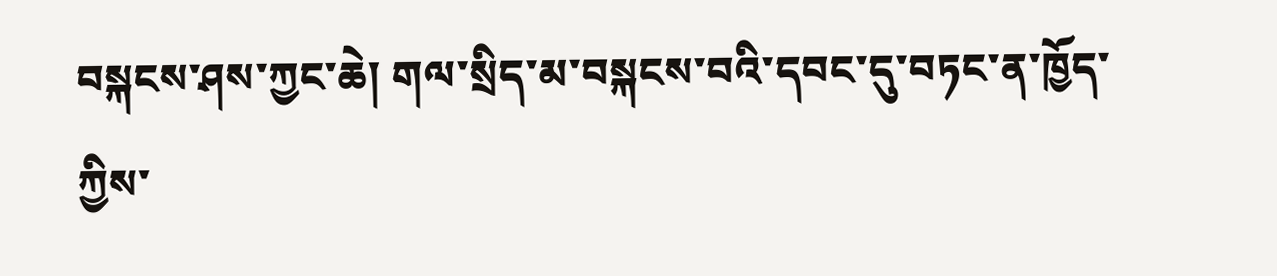བསྐངས་ཤས་ཀྱང་ཆེ། གལ་སྲིད་མ་བསྐངས་བའི་དབང་དུ་བཏང་ན་ཁྱོད་ཀྱིས་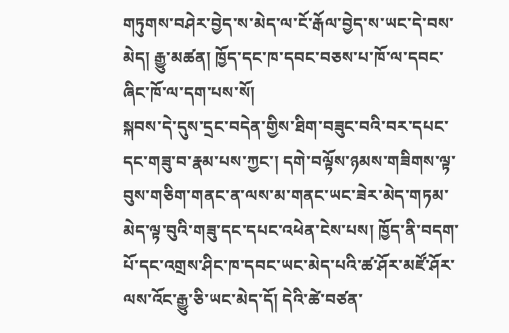གཏུགས་བཤེར་བྱེད་ས་མེད་ལ་ངོ་རྒོལ་བྱེད་ས་ཡང་དེ་བས་མེད། རྒྱུ་མཚན། ཁྱོད་དང་ཁ་དབང་བཅས་པ་ཁོ་ལ་དབང་ཞིང་ཁོ་ལ་དག་པས་སོ།
སྐབས་དེ་དུས་དྲང་བདེན་གྱིས་ཐིག་བཟུང་བའི་བར་དཔང་དང་གཟུ་བ་རྣམ་པས་ཀྱང་། དགེ་བལྟོས་ཉམས་གཟིགས་ལྟ་བུས་གཅིག་གནང་ན་ལས་མ་གནང་ཡང་ཟེར་མེད་གཏམ་མེད་ལྟ་བུའི་གཟུ་དང་དཔང་འཕེན་ངེས་པས། ཁྱོད་ནི་བདག་པོ་དང་འགྲས་ཤིང་ཁ་དབང་ཡང་མེད་པའི་ཚ་ཤོར་མཛོ་ཤོར་ལས་འོང་རྒྱུ་ཅི་ཡང་མེད་དོ། དེའི་ཚེ་བཙན་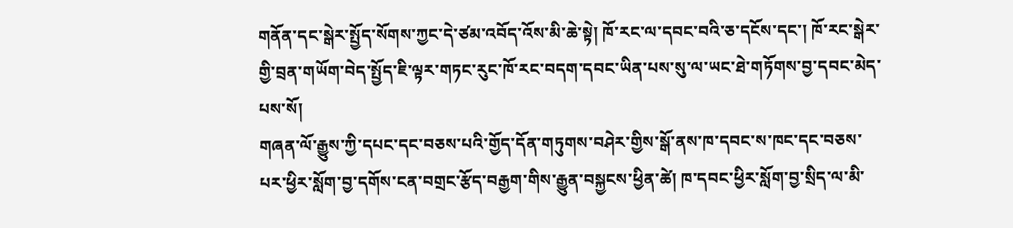གནོན་དང་སྒེར་སྤྱོད་སོགས་ཀྱང་དེ་ཙམ་འབོད་འོས་མི་ཆེ་སྟེ། ཁོ་རང་ལ་དབང་བའི་ཅ་དངོས་དང་། ཁོ་རང་སྒེར་གྱི་བྲན་གཡོག་བེད་སྤྱོད་ཇི་ལྟར་གཏང་རུང་ཁོ་རང་བདག་དབང་ཡིན་པས་སུ་ལ་ཡང་ཐེ་གཏོགས་བྱ་དབང་མེད་པས་སོ།
གཞན་ལོ་རྒྱུས་ཀྱི་དཔང་དང་བཅས་པའི་གྱོད་དོན་གཏུགས་བཤེར་གྱིས་སྒོ་ནས་ཁ་དབང་ས་ཁང་དང་བཅས་པར་ཕྱིར་སློག་བྱ་དགོས་ངན་བགྲང་རྩོད་བརྒྱག་གིས་རྒྱུན་བསྐྱངས་ཕྱིན་ཚེ། ཁ་དབང་ཕྱིར་སློག་བྱ་སྲིད་ལ་མི་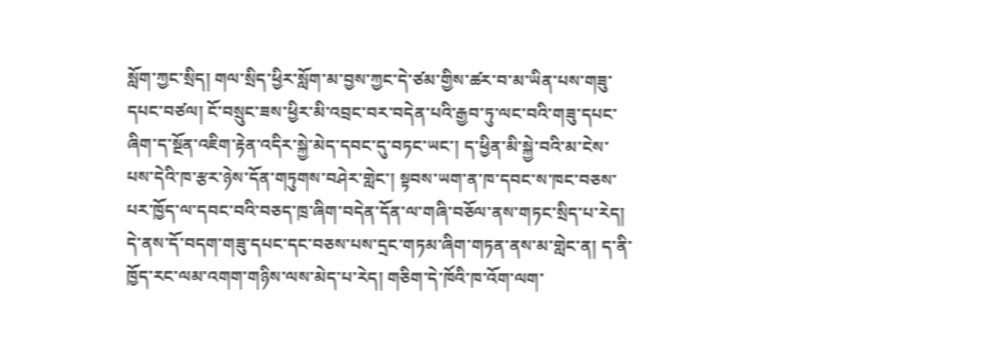སློག་ཀྱང་སྲིད། གལ་སྲིད་ཕྱིར་སློག་མ་བྱས་ཀྱང་དེ་ཙམ་གྱིས་ཚར་བ་མ་ཡིན་པས་གཟུ་དཔང་བཙལ། ངོ་བསྲུང་ཟས་ཕྱིར་མི་འབྲང་བར་བདེན་པའི་རྒྱབ་ཏུ་ལང་བའི་གཟུ་དཔང་ཞིག་ད་སྔོན་འཇིག་རྟེན་འདིར་སྐྱེ་མེད་དབང་དུ་བཏང་ཡང་། ད་ཕྱིན་མི་སྐྱེ་བའི་མ་ངེས་པས་དེའི་ཁ་རྩར་ཉེས་དོན་གཏུགས་བཤེར་གླེང་། སྟབས་ཡག་ན་ཁ་དབང་ས་ཁང་བཅས་པར་ཁྱོད་ལ་དབང་བའི་བཅད་ཁྲ་ཞིག་བདེན་དོན་ལ་གཞི་བཅོལ་ནས་གཏང་སྲིད་པ་རེད།
དེ་ནས་དོ་བདག་གཟུ་དཔང་དང་བཅས་པས་དྲང་གཏམ་ཞིག་གཏན་ནས་མ་གླེང་ན། ད་ནི་ཁྱོད་རང་ལམ་འགག་གཉིས་ལས་མེད་པ་རེད། གཅིག་དེ་ཁོའི་ཁ་འོག་ལག་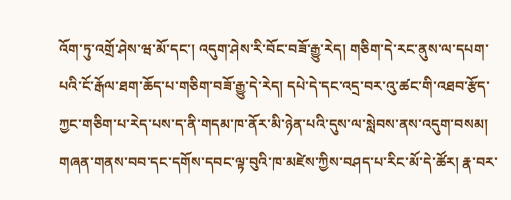འོག་ཏུ་འགྲོ་ཤེས་ཝ་མོ་དང་། འདུག་ཤེས་རི་བོང་བཟོ་རྒྱུ་རེད། གཅིག་དེ་རང་ནུས་ལ་དཔག་པའི་ངོ་རྒོལ་ཐག་ཆོད་པ་གཅིག་བཟོ་རྒྱུ་དེ་རེད། དཔེ་དེ་དང་འདྲ་བར་འུ་ཚང་གི་འཐབ་རྩོད་ཀྱང་གཅིག་པ་རེད་པས་ད་ནི་གདམ་ཁ་ནོར་མི་ཉེན་པའི་དུས་ལ་སླེབས་ནས་འདུག་བསམ།
གཞན་གནས་བབ་དང་དགོས་དབང་ལྟ་བུའི་ཁ་མཛེས་ཀྱིས་བཤད་པ་རིང་མོ་དེ་ཚོར། རྣ་བར་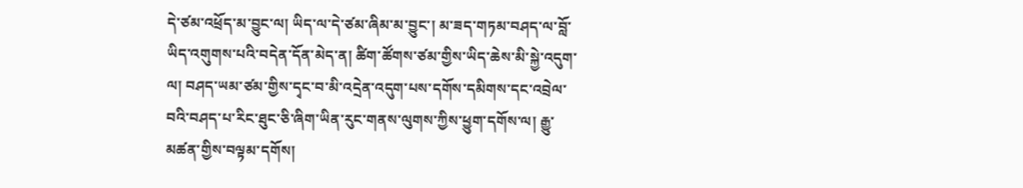དེ་ཙམ་འཕྲོད་མ་བྱུང་ལ། ཡིད་ལ་དེ་ཙམ་ཞིམ་མ་བྱུང་། མ་ཟད་གཏམ་བཤད་ལ་བློ་ཡིད་འགུགས་པའི་བདེན་དོན་མེད་ན། ཚིག་ཚོགས་ཙམ་གྱིས་ཡིད་ཆེས་མི་སྐྱེ་འདུག་ལ། བཤད་ཡམ་ཙམ་གྱིས་དྭང་བ་མི་འདྲེན་འདུག་པས་དགོས་དམིགས་དང་འབྲེལ་བའི་བཤད་པ་རིང་ཐུང་ཅི་ཞིག་ཡིན་རུང་གནས་ལུགས་ཀྱིས་ཕྱུག་དགོས་ལ། རྒྱུ་མཚན་གྱིས་བལྟམ་དགོས།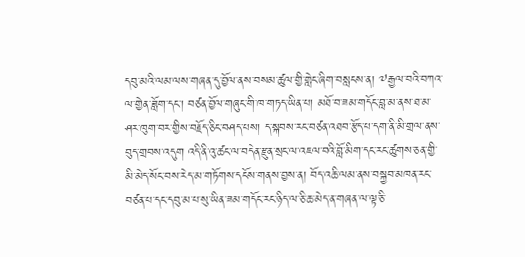དབུ་མའི་ལམ་ལས་གཞན་དུ་བྱོལ་ནས་བསམ་ཚུལ་གྱི་གླེང་ཞིག་བསླངས་ན། ༧རྒྱལ་བའི་བཀའ་ལ་གྱེན་ཟློག་དང་། བཙན་བྱོལ་གཞུང་གི་ཁ་གཏད་ཡིན་པ། མཐོ་བ་ཟམ་གདོང་བླ་མ་ནས་ཐ་མ་ཤར་ཁུག་བར་གྱིས་བརྗོད་ཅིང་བཤད་པས། ད་སྐབས་རང་བཙན་འཐབ་རྩོད་པ་དག་ནི་མི་གྲལ་ནས་བུད་གྲབས་འདུག འདི་ནི་འུ་ཚང་ལ་བདེན་རྫུན་སྲང་ལ་འཇལ་བའི་བློ་མིག་དང་རང་ཚུགས་ཅན་གྱི་མི་མེད་སོང་བས་རེད་མ་གཏོགས་དངོས་གནས་བྱས་ན། བོད་འཆི་ལམ་ནས་བསྐྱབ་མཁན་རང་བཙན་པ་དང་དབུ་མ་པ་སུ་ཡིན་ཟམ་གདོང་རང་ཉིད་ལ་ཅི་ཆ་མེད་ན་གཞན་ལ་ལྟ་ཅི་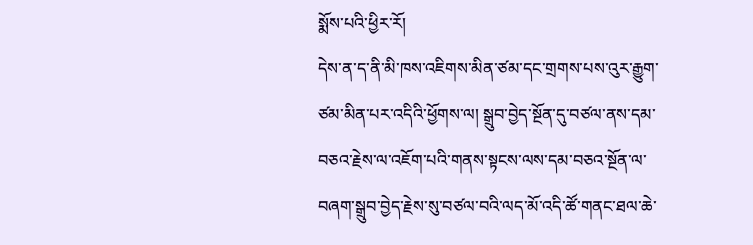སྨོས་པའི་ཕྱིར་རོ།
དེས་ན་ད་ནི་མི་ཁས་འཇིགས་མིན་ཙམ་དང་གྲགས་པས་འུར་རྒྱུག་ཙམ་མིན་པར་འདིའི་ཕྱོགས་ལ། སྒྲུབ་བྱེད་སྔོན་དུ་བཙལ་ནས་དམ་བཅའ་རྗེས་ལ་འཇོག་པའི་གནས་སྟངས་ལས་དམ་བཅའ་སྔོན་ལ་བཞག་སྒྲུབ་བྱེད་རྗེས་སུ་བཙལ་བའི་ལད་མོ་འདི་ཚོ་གནང་ཐལ་ཆེ་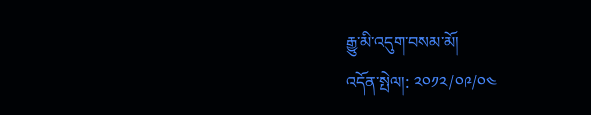རྒྱུ་མི་འདུག་བསམ་མོ།
འདོན་སྤེལ།: ༢༠༡༢/༠༩/༠༤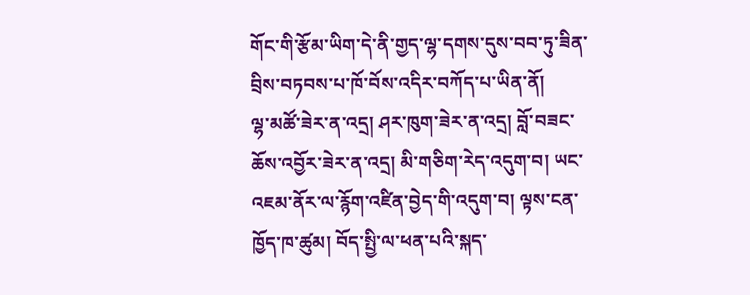གོང་གི་རྩོམ་ཡིག་དེ་ནི་གྱད་ལྷ་དགས་དུས་བབ་ཏུ་ཟིན་བྲིས་བཏབས་པ་ཁོ་བོས་འདིར་བཀོད་པ་ཡིན་ནོ།
ལྷ་མཚོ་ཟེར་ན་འདྲ། ཤར་ཁུག་ཟེར་ན་འདྲ། བློ་བཟང་ཆོས་འབྱོར་ཟེར་ན་འདྲ། མི་གཅིག་རེད་འདུག་བ། ཡང་འཇམ་ནོར་ལ་རྙོག་འཛིན་བྱེད་གི་འདུག་བ། ལྟས་ངན་ཁྱོད་ཁ་ཚུམ། བོད་སྤྱི་ལ་ཕན་པའི་སྐད་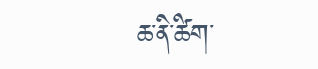ཆ་ནི་ཚིག་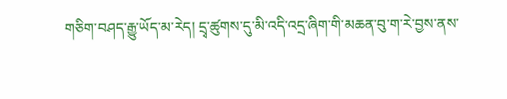གཅིག་བཤད་རྒྱུ་ཡོད་མ་རེད། དྲྭ་ཚུགས་དུ་མི་འདི་འདྲ་ཞིག་གི་མཆན་བུ་ག་རེ་བྱས་ནས་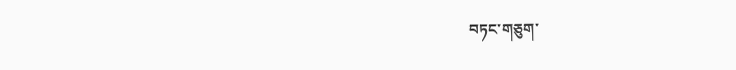བཏང་གཅུག་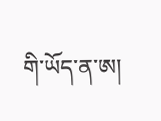གི་ཡོད་ན་ཨ།